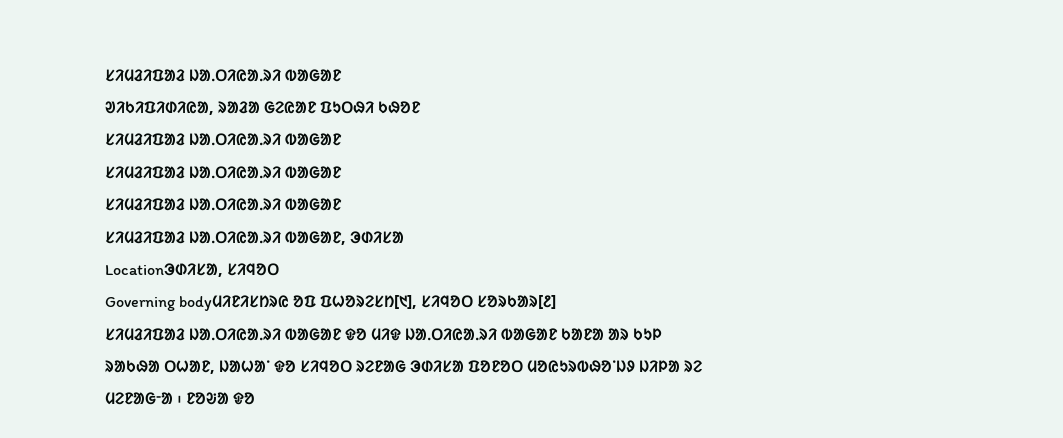ᱥᱤᱢᱲᱤᱯᱟᱲ ᱡᱟᱹᱛᱤᱭᱟᱹᱨᱤ ᱵᱟᱜᱟᱱ
ᱣᱤᱠᱤᱯᱤᱰᱤᱭᱟ, ᱨᱟᱲᱟ ᱜᱮᱭᱟᱱ ᱯᱩᱛᱷᱤ ᱠᱷᱚᱱ
ᱥᱤᱢᱲᱤᱯᱟᱲ ᱡᱟᱹᱛᱤᱭᱟᱹᱨᱤ ᱵᱟᱜᱟᱱ
ᱥᱤᱢᱲᱤᱯᱟᱲ ᱡᱟᱹᱛᱤᱭᱟᱹᱨᱤ ᱵᱟᱜᱟᱱ
ᱥᱤᱢᱲᱤᱯᱟᱲ ᱡᱟᱹᱛᱤᱭᱟᱹᱨᱤ ᱵᱟᱜᱟᱱ
ᱥᱤᱢᱲᱤᱯᱟᱲ ᱡᱟᱹᱛᱤᱭᱟᱹᱨᱤ ᱵᱟᱜᱟᱱ, ᱳᱰᱤᱥᱟ
Locationᱳᱰᱤᱥᱟ, ᱥᱤᱧᱚᱛ
Governing bodyᱢᱤᱱᱤᱥᱴᱨᱭ ᱚᱯ ᱯᱦᱚᱨᱮᱥᱴ[᱑], ᱥᱤᱧᱚᱛ ᱥᱚᱨᱠᱟᱨ[᱒]
ᱥᱤᱢᱲᱤᱯᱟᱲ ᱡᱟᱹᱛᱤᱭᱟᱹᱨᱤ ᱵᱟᱜᱟᱱ ᱫᱚ ᱢᱤᱫ ᱡᱟᱹᱛᱤᱭᱟᱹᱨᱤ ᱵᱟᱜᱟᱱ ᱠᱟᱱᱟ ᱟᱨ ᱠᱩᱞ ᱨᱟᱠᱷᱟ ᱛᱦᱟᱱ, ᱡᱟᱦᱟᱸ ᱫᱚ ᱥᱤᱧᱚᱛ ᱨᱮᱱᱟᱜ ᱳᱰᱤᱥᱟ ᱯᱚᱱᱚᱛ ᱢᱚᱭᱩᱨᱵᱷᱚᱸᱡᱽ ᱡᱤᱞᱟ ᱨᱮ ᱢᱮᱱᱟᱜᱼᱟ ᱾ ᱱᱚᱶᱟ ᱫᱚ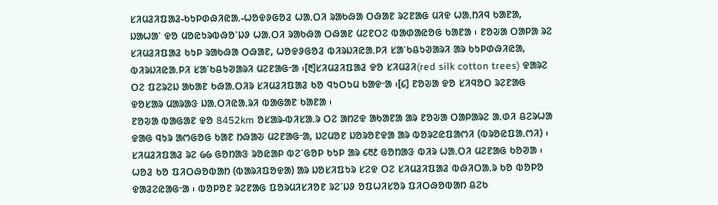ᱥᱤᱢᱲᱤᱯᱟᱲ-ᱠᱩᱞᱰᱷᱤᱭᱟᱹ-ᱦᱚᱫᱽᱜᱚᱲ ᱦᱟᱹᱛᱤ ᱨᱟᱠᱷᱟ ᱛᱷᱟᱱ ᱨᱮᱱᱟᱜ ᱢᱤᱫ ᱦᱟᱹᱴᱤᱧ ᱠᱟᱱᱟ, ᱡᱟᱦᱟᱸ ᱫᱚ ᱢᱚᱭᱩᱨᱵᱷᱚᱸᱡᱽ ᱦᱟᱹᱛᱤ ᱨᱟᱠᱷᱟ ᱛᱷᱟᱱ ᱢᱮᱱᱛᱮ ᱵᱟᱰᱟᱭᱚᱜ ᱠᱟᱱᱟ ᱾ ᱱᱚᱶᱟ ᱛᱟᱞᱟ ᱨᱮ ᱥᱤᱢᱲᱤᱯᱟᱲ ᱠᱩᱞ ᱨᱟᱠᱷᱟ ᱛᱷᱟᱱ, ᱦᱚᱫᱽᱜᱚᱲ ᱵᱤᱨᱡᱤᱭᱟᱹᱞᱤ ᱥᱟᱸᱠᱪᱩᱣᱟᱨᱤ ᱟᱨ ᱠᱩᱞᱰᱷᱤᱭᱟ, ᱵᱤᱨᱡᱤᱭᱟᱹᱞᱤ ᱥᱟᱸᱠᱪᱩᱣᱟᱨᱤ ᱢᱮᱱᱟᱜᱼᱟ ᱾[᱓]ᱥᱤᱢᱲᱤᱯᱟᱲ ᱫᱚ ᱥᱤᱢᱲᱤ(red silk cotton trees) ᱫᱟᱨᱮ ᱛᱮ ᱯᱮᱨᱮᱡ ᱟᱠᱟᱱ ᱠᱷᱟᱹᱛᱤᱨ ᱥᱤᱢᱲᱤᱯᱟᱲ ᱠᱚ ᱧᱩᱛᱩᱢ ᱠᱟᱫᱼᱟ ᱾[᱔] ᱱᱚᱶᱟ ᱫᱚ ᱥᱤᱧᱚᱛ ᱨᱮᱱᱟᱜ ᱫᱚᱥᱟᱨ ᱢᱟᱨᱟᱝ ᱡᱟᱹᱛᱤᱭᱟᱹᱨᱤ ᱵᱟᱜᱟᱱ ᱠᱟᱱᱟ ᱾
ᱱᱚᱶᱟ ᱵᱟᱜᱟᱱ ᱫᱚ 8452km ᱚᱥᱟᱨ-ᱵᱤᱥᱟᱹᱨ ᱛᱮ ᱟᱴᱮᱫ ᱟᱠᱟᱱᱟ ᱟᱨ ᱱᱚᱶᱟ ᱛᱟᱞᱟᱨᱮ ᱟᱹᱰᱤ ᱪᱮᱨᱦᱟ ᱫᱟᱜ ᱧᱩᱨ ᱟᱬᱜᱚᱜ ᱠᱟᱱ ᱴᱷᱟᱶ ᱢᱮᱱᱟᱜᱼᱟ, ᱡᱮᱢᱚᱱ ᱡᱚᱨᱚᱱᱫᱟ ᱟᱨ ᱵᱚᱨᱮᱭᱯᱟᱬᱤ (ᱵᱨᱚᱭᱯᱟᱹᱬᱤ) ᱾ ᱥᱤᱢᱲᱤᱯᱟᱲ ᱨᱮ ᱙᱙ ᱜᱚᱴᱟᱝ ᱨᱚᱭᱟᱞ ᱵᱮᱸᱜᱚᱞ ᱠᱩᱞ ᱟᱨ ᱔᱓᱒ ᱜᱚᱴᱟᱝ ᱵᱤᱨ ᱦᱟᱹᱛᱤ ᱢᱮᱱᱟᱜ ᱠᱚᱣᱟ ᱾ ᱦᱚᱲ ᱠᱚ ᱯᱤᱛᱷᱚᱵᱟᱴ (ᱵᱟᱨᱤᱯᱚᱫᱟ) ᱟᱨ ᱡᱚᱥᱤᱯᱩᱨ ᱥᱮᱫ ᱛᱮ ᱥᱤᱢᱲᱤᱯᱟᱲ ᱵᱷᱤᱛᱟᱹᱨ ᱠᱚ ᱵᱚᱞᱚ ᱫᱟᱲᱮᱭᱟᱜᱼᱟ ᱾ ᱵᱚᱞᱚᱱ ᱨᱮᱱᱟᱜ ᱯᱚᱨᱢᱤᱥᱤᱚᱱ ᱨᱮᱸᱡᱽ ᱚᱯᱦᱤᱥᱚᱨ ᱯᱤᱛᱷᱚᱵᱟᱴ ᱪᱮᱠ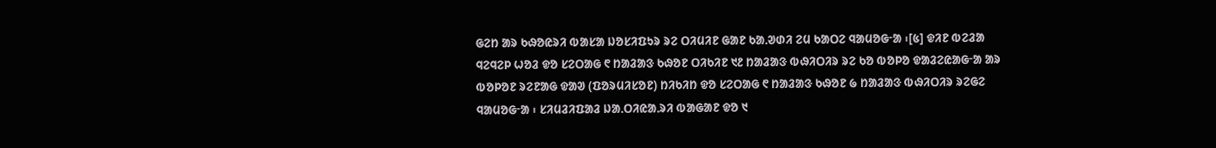ᱜᱮᱴ ᱟᱨ ᱠᱷᱚᱭᱨᱤ ᱵᱟᱥᱟ ᱡᱚᱥᱤᱯᱩᱨ ᱨᱮ ᱛᱤᱢᱤᱱ ᱜᱟᱱ ᱠᱟᱹᱣᱰᱤ ᱮᱢ ᱠᱟᱛᱮ ᱧᱟᱢᱚᱜᱼᱟ ᱾[᱕] ᱫᱤᱱ ᱵᱮᱲᱟ ᱧᱮᱧᱮᱞ ᱦᱚᱲ ᱫᱚ ᱥᱮᱛᱟᱜ ᱖ ᱴᱟᱲᱟᱝ ᱠᱷᱚᱱ ᱛᱤᱠᱤᱱ ᱑᱒ ᱴᱟᱲᱟᱝ ᱵᱷᱤᱛᱤᱨ ᱨᱮ ᱠᱚ ᱵᱚᱞᱚ ᱫᱟᱲᱮᱭᱟᱜᱼᱟ ᱟᱨ ᱵᱚᱞᱚᱱ ᱨᱮᱱᱟᱜ ᱫᱟᱣ (ᱯᱚᱨᱢᱤᱥᱚᱱ) ᱴᱤᱠᱤᱴ ᱫᱚ ᱥᱮᱛᱟᱜ ᱖ ᱴᱟᱲᱟᱝ ᱠᱷᱚᱱ ᱙ ᱴᱟᱲᱟᱝ ᱵᱷᱤᱛᱤᱨ ᱨᱮᱜᱮ ᱧᱟᱢᱚᱜᱼᱟ ᱾ ᱥᱤᱢᱲᱤᱯᱟᱲ ᱡᱟᱹᱛᱤᱭᱟᱹᱨᱤ ᱵᱟᱜᱟᱱ ᱫᱚ ᱑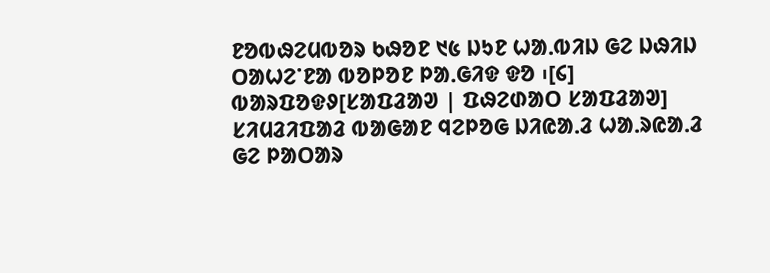ᱱᱚᱵᱷᱮᱢᱵᱚᱨ ᱠᱷᱚᱱ ᱑᱕ ᱡᱩᱱ ᱦᱟᱹᱵᱤᱡ ᱜᱮ ᱡᱷᱤᱡ ᱛᱟᱦᱮᱸᱱᱟ ᱵᱚᱞᱚᱱ ᱞᱟᱹᱜᱤᱫ ᱫᱚ ᱾[᱔]
ᱵᱟᱨᱯᱚᱫᱽ[ᱥᱟᱯᱲᱟᱣ | ᱯᱷᱮᱰᱟᱛ ᱥᱟᱯᱲᱟᱣ]
ᱥᱤᱢᱲᱤᱯᱟᱲ ᱵᱟᱜᱟᱱ ᱧᱮᱞᱚᱜ ᱡᱤᱭᱟᱹᱲ ᱦᱟᱹᱨᱭᱟᱹᱲ ᱜᱮ ᱞᱟᱛᱟᱨ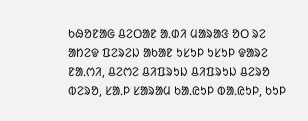ᱠᱷᱚᱱᱟᱜ ᱪᱮᱛᱟᱱ ᱟᱹᱰᱤ ᱢᱟᱨᱟᱝ ᱚᱛ ᱨᱮ ᱟᱴᱮᱫ ᱯᱮᱨᱮᱡ ᱟᱠᱟᱱ ᱩᱥᱩᱞ ᱩᱥᱩᱞ ᱫᱟᱨᱮ ᱱᱟᱹᱬᱤ, ᱪᱮᱬᱮ ᱪᱤᱯᱨᱩᱡ ᱪᱤᱯᱨᱩᱡ ᱪᱮᱨᱚ ᱵᱮᱨᱚ, ᱥᱟᱹᱞ ᱥᱟᱨᱟᱢ ᱠᱟᱹᱭᱩᱞ ᱵᱟᱹᱭᱩᱞ, ᱠᱩᱞ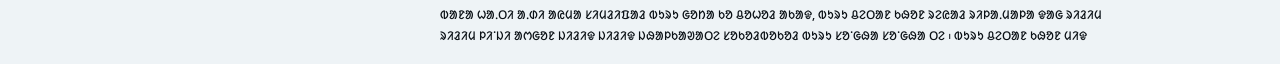ᱵᱟᱱᱟ ᱦᱟᱹᱛᱤ ᱟᱹᱰᱤ ᱟᱭᱢᱟ ᱥᱤᱢᱲᱤᱯᱟᱲ ᱵᱩᱨᱩ ᱜᱚᱴᱟ ᱠᱚ ᱪᱚᱦᱚᱲ ᱟᱠᱟᱫ, ᱵᱩᱨᱩ ᱪᱮᱛᱟᱱ ᱠᱷᱚᱱ ᱨᱮᱭᱟᱲ ᱨᱤᱞᱟᱹᱢᱟᱞᱟ ᱫᱟᱜ ᱨᱤᱲᱤᱢ ᱨᱤᱲᱤᱢ ᱞᱤᱸᱡᱤ ᱟᱬᱜᱚᱱ ᱡᱤᱲᱤᱫ ᱡᱤᱲᱤᱫ ᱡᱷᱟᱞᱠᱟᱣᱟᱛᱮ ᱥᱚᱠᱚᱲᱵᱚᱠᱚᱲ ᱵᱩᱨᱩ ᱥᱚᱸᱜᱷᱟ ᱥᱚᱸᱜᱷᱟ ᱛᱮ ᱾ ᱵᱩᱨᱩ ᱪᱮᱛᱟᱱ ᱠᱷᱚᱱ ᱢᱤᱫ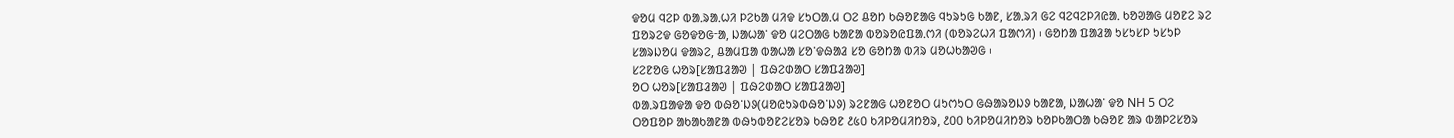ᱫᱚᱢ ᱧᱮᱞ ᱵᱟᱹᱨᱟᱹᱦᱤ ᱞᱮᱠᱟ ᱢᱤᱫ ᱥᱩᱛᱟᱹᱢ ᱛᱮ ᱪᱚᱴ ᱠᱷᱚᱱᱟᱜ ᱧᱩᱨᱩᱜ ᱠᱟᱱ, ᱥᱟᱹᱨᱤ ᱜᱮ ᱧᱮᱧᱮᱞᱤᱭᱟᱹ ᱠᱚᱣᱟᱜ ᱢᱚᱱᱮ ᱨᱮ ᱯᱚᱨᱮᱫ ᱜᱚᱫᱚᱜᱼᱟ, ᱡᱟᱦᱟᱸ ᱫᱚ ᱢᱮᱛᱟᱜ ᱠᱟᱱᱟ ᱵᱚᱨᱚᱭᱯᱟᱹᱬᱤ (ᱵᱚᱨᱮᱦᱤ ᱯᱟᱬᱤ) ᱾ ᱜᱚᱴᱟ ᱯᱟᱲᱟ ᱩᱥᱩᱥᱞ ᱩᱥᱩᱞ ᱥᱟᱨᱡᱚᱢ ᱫᱟᱨᱮ, ᱪᱟᱢᱯᱟ ᱵᱟᱦᱟ ᱥᱚᱸᱫᱷᱟᱲ ᱥᱚ ᱜᱚᱴᱟ ᱵᱤᱨ ᱢᱚᱦᱠᱟᱣᱜ ᱾
ᱥᱮᱱᱚᱜ ᱦᱚᱨ[ᱥᱟᱯᱲᱟᱣ | ᱯᱷᱮᱰᱟᱛ ᱥᱟᱯᱲᱟᱣ]
ᱚᱛ ᱦᱚᱨ[ᱥᱟᱯᱲᱟᱣ | ᱯᱷᱮᱰᱟᱛ ᱥᱟᱯᱲᱟᱣ]
ᱵᱟᱹᱨᱯᱟᱫᱟ ᱫᱚ ᱵᱷᱚᱸᱡᱽ(ᱢᱚᱭᱩᱨᱵᱷᱚᱸᱡᱽ) ᱨᱮᱱᱟᱜ ᱦᱚᱱᱚᱛ ᱢᱩᱬᱩᱛ ᱜᱷᱟᱨᱚᱡᱽ ᱠᱟᱱᱟ, ᱡᱟᱦᱟᱸ ᱫᱚ NH 5 ᱛᱮ ᱛᱚᱯᱚᱞ ᱟᱠᱟᱠᱟᱱᱟ ᱵᱷᱩᱵᱚᱱᱮᱥᱚᱨ ᱠᱷᱚᱱ ᱒᱕᱐ ᱠᱤᱞᱚᱢᱤᱴᱚᱨ, ᱒᱐᱐ ᱠᱤᱞᱚᱢᱤᱴᱚᱨ ᱠᱚᱞᱠᱟᱛᱟ ᱠᱷᱚᱱ ᱟᱨ ᱵᱟᱞᱮᱥᱚᱨ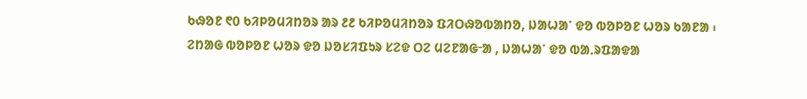ᱠᱷᱚᱱ ᱖᱐ ᱠᱤᱞᱚᱢᱤᱴᱚᱨ ᱟᱨ ᱒᱒ ᱠᱤᱞᱚᱢᱤᱴᱚᱨ ᱯᱤᱛᱷᱚᱵᱟᱴᱚ, ᱡᱟᱦᱟᱸ ᱫᱚ ᱵᱚᱞᱚᱱ ᱦᱚᱨ ᱠᱟᱱᱟ ᱾ ᱮᱴᱟᱜ ᱵᱚᱞᱚᱱ ᱦᱚᱨ ᱫᱚ ᱡᱚᱥᱤᱯᱩᱨ ᱥᱮᱫ ᱛᱮ ᱢᱮᱱᱟᱜᱼᱟ , ᱡᱟᱦᱟᱸ ᱫᱚ ᱵᱟᱹᱨᱯᱟᱫᱟ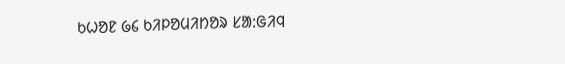ᱠᱦᱚᱱ ᱙᱔ ᱠᱤᱞᱚᱢᱤᱴᱚᱨ ᱥᱟᱺᱜᱤᱧ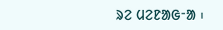ᱨᱮ ᱢᱮᱱᱟᱜᱼᱟ ᱾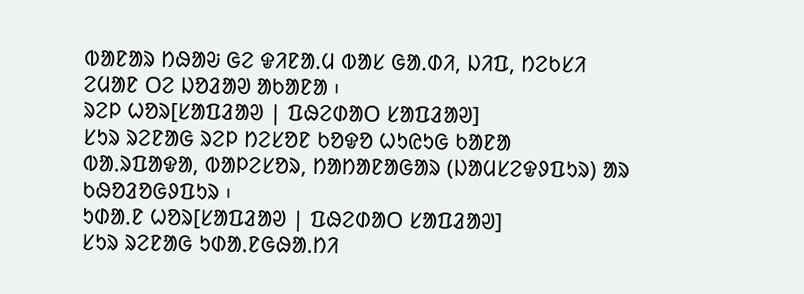ᱵᱟᱱᱟᱨ ᱴᱷᱟᱶ ᱜᱮ ᱫᱤᱱᱟᱹᱢ ᱵᱟᱥ ᱜᱟᱹᱰᱤ, ᱡᱤᱯ, ᱴᱮᱠᱥᱤ ᱮᱢᱟᱱ ᱛᱮ ᱡᱚᱲᱟᱣ ᱟᱠᱟᱱᱟ ᱾
ᱨᱮᱞ ᱦᱚᱨ[ᱥᱟᱯᱲᱟᱣ | ᱯᱷᱮᱰᱟᱛ ᱥᱟᱯᱲᱟᱣ]
ᱥᱩᱨ ᱨᱮᱱᱟᱜ ᱨᱮᱞ ᱴᱮᱥᱚᱱ ᱠᱚᱫᱚ ᱦᱩᱭᱩᱜ ᱠᱟᱱᱟ ᱵᱟᱹᱨᱯᱟᱫᱟ, ᱵᱟᱞᱮᱥᱚᱨ, ᱴᱟᱴᱟᱱᱟᱜᱟᱨ (ᱡᱟᱢᱥᱮᱫᱽᱯᱩᱨ) ᱟᱨ ᱠᱷᱚᱲᱚᱜᱽᱯᱩᱨ ᱾
ᱩᱰᱟᱹᱱ ᱦᱚᱨ[ᱥᱟᱯᱲᱟᱣ | ᱯᱷᱮᱰᱟᱛ ᱥᱟᱯᱲᱟᱣ]
ᱥᱩᱨ ᱨᱮᱱᱟᱜ ᱩᱰᱟᱹᱱᱜᱷᱟᱹᱴᱤ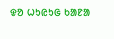ᱫᱚ ᱦᱩᱭᱩᱜ ᱠᱟᱱᱟ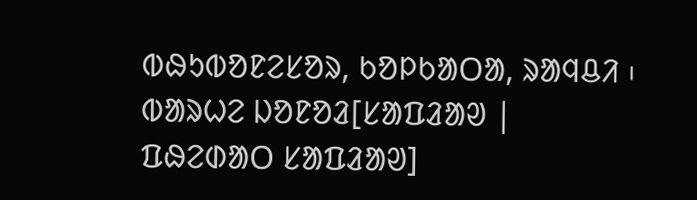ᱵᱷᱩᱵᱚᱱᱮᱥᱚᱨ, ᱠᱚᱞᱠᱟᱛᱟ, ᱨᱟᱧᱪᱤ ᱾
ᱵᱟᱨᱦᱮ ᱡᱚᱱᱚᱲ[ᱥᱟᱯᱲᱟᱣ | ᱯᱷᱮᱰᱟᱛ ᱥᱟᱯᱲᱟᱣ]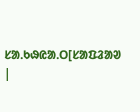ᱥᱟᱹᱠᱷᱭᱟᱹᱛ[ᱥᱟᱯᱲᱟᱣ |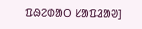ᱯᱷᱮᱰᱟᱛ ᱥᱟᱯᱲᱟᱣ]